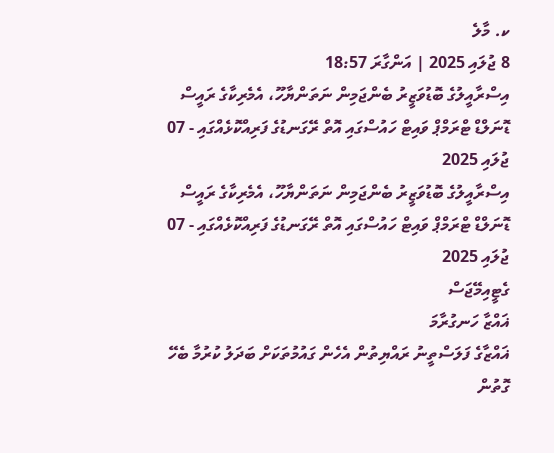ކ. މާލެ
8 ޖުލައި 2025 | އަންގާރަ 18:57
އިސްރާއީލުގެ ބޮޑުވަޒީރު ބެންޖަމިން ނަތަންޔާހޫ، އެމެރިކާގެ ރައީސް ޑޮނަލްޑް ޓްރަމްޕް ވައިޓް ހައުސްގައި އޮތް ރޭގަނޑުގެ ފަރިއްކޮޅެއްގައި - 07 ޖުލައި 2025
އިސްރާއީލުގެ ބޮޑުވަޒީރު ބެންޖަމިން ނަތަންޔާހޫ، އެމެރިކާގެ ރައީސް ޑޮނަލްޑް ޓްރަމްޕް ވައިޓް ހައުސްގައި އޮތް ރޭގަނޑުގެ ފަރިއްކޮޅެއްގައި - 07 ޖުލައި 2025
ގެޓީއިމޭޖަސް
ޣައްޒާ ހަނގުރާމަ
ޣައްޒާގެ ފަލަސްތީނު ރައްޔިތުން އެހެން ގައުމުތަކަށް ބަދަލު ކުރުމާ ބެހޭ ގޮތުން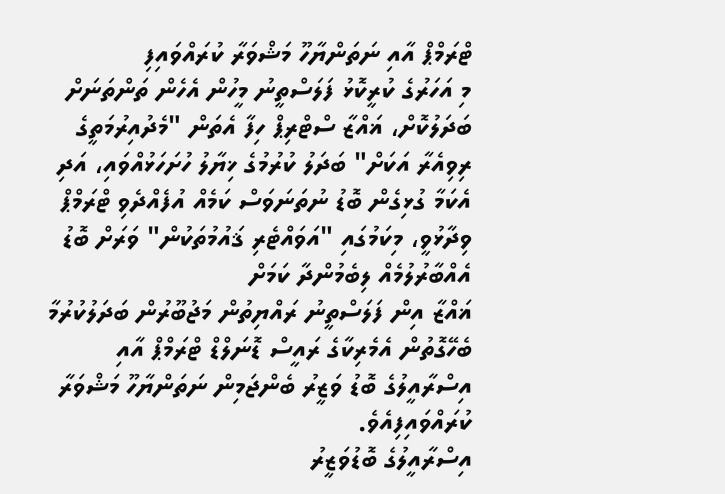ޓްރަމްޕް އާއި ނަތަންޔާހޫ މަޝްވަރާ ކުރައްވައިފި
މި އަހަރުގެ ކުރީކޮޅު ފަލަސްތީނު މީހުން އެހެން ތަންތަނަށް ބަދަލުކޮށް، ޣައްޒާ ސްޓްރިޕް ހިފާ އެތަން "މެދުއިރުމަތީގެ ރިވިއެރާ އަކަށް" ބަދަލު ކުރުމުގެ ޚިޔާލު ހުށަހަޅުއްވައި، އަދި އެކަމާ ގުޅިގެން ބޮޑު ނުތަނަވަސް ކަމެއް އުފެއްދެވި ޓްރަމްޕް ވިދާޅުވީ، މިކަމުގައި "އަވައްޓެރި ޤައުމުތަކުން" ވަރަށް ބޮޑު އެއްބާރުލުމެއް ލިބެމުންދާ ކަމަށް
ޣައްޒާ އިން ފަލަސްތީނު ރައްޔިތުން މަޖުބޫރުން ބަދަލުކުރުމާ ބެހޭގޮތުން އެމެރިކާގެ ރައީސް ޑޮނަލްޑް ޓްރަމްޕް އާއި އިސްރާއީލުގެ ބޮޑު ވަޒީރު ބެންޖަމިން ނަތަންޔާހޫ މަޝްވަރާ ކުރައްވައިފިއެވެ.
އިސްރާއީލުގެ ބޮޑުވަޒީރު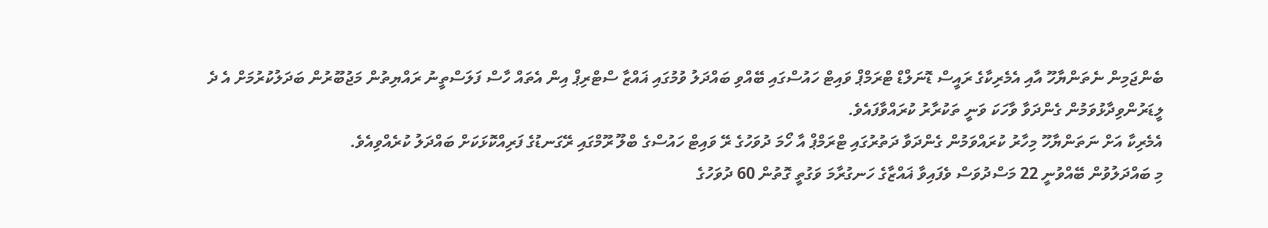ބެންޖަމިން ނެތަންޔާހޫ އާއި އެމެރިކާގެ ރައީސް ޑޮނަލްޑް ޓްރަމްޕް ވައިޓް ހައުސްގައި ބޭއްވި ބައްދަލު ވުމުގައި ޣައްޒާ ސްޓްރިޕް އިން އެތައް ހާސް ފަލަސްތީނު ރައްޔިތުން މަޖުބޫރުން ބަދަލުކުރުމަށް އެ ދެ ލީޑަރުންވިދާޅުވަމުން ގެންދަވާ ވާހަކަ ވަނީ ތަކުރާރު ކުރައްވާފައެވެ.
އެމެރިކާ އަށް ނަތަންޔާހޫ މިހާރު ކުރައްވަމުން ގެންދަވާ ދަތުރުގައި ޓްރަމްޕް އާ ހޯމަ ދުވަހުގެ ރޭ ވައިޓް ހައުސްގެ ބްލޫ ރޫމްގައި ރޭގަނޑުގެ ފަރިއްކޮޅަކަށް ބައްދަލު ކުރެއްވިއެވެ.
މި ބައްދަލުވުން ބޭއްވުނީ 22 މަސްދުވަސް ވެފައިވާ ޣައްޒާގެ ހަނގުރާމަ ވަގުތީ ގޮތުން 60 ދުވަހުގެ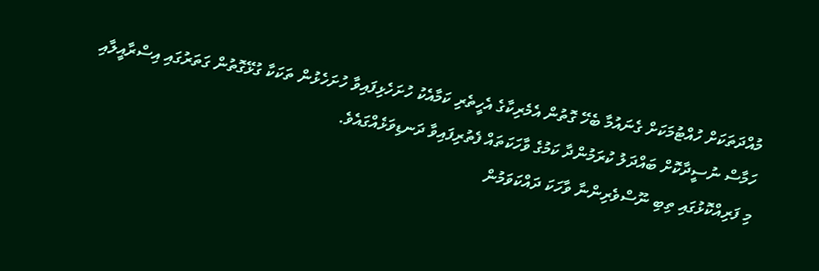މުއްދަތަކަށް ހުއްޓުމަކަށް ގެނައުމާ ބެހޭ ގޮތުން އެމެރިކާގެ އެހީތެރި ކަމާއެކު ހުށަހެޅިފައިވާ ހުށަހެޅުން ތަކަކާ ގުޅޭގޮތުން ގަތަރުގައި އިސްރާއީލާއި ހަމާސް ނުސީދާކޮށް ބައްދަލު ކުރަމުންދާ ކަމުގެ ވާހަކަތައް ފެތުރިފައިވާ ދަނޑިވަޅެއްގައެވެ.
މި ފަރިއްކޮޅުގައި ތިބި ނޫސްވެރިންނާ ވާހަކަ ދައްކަވަމުން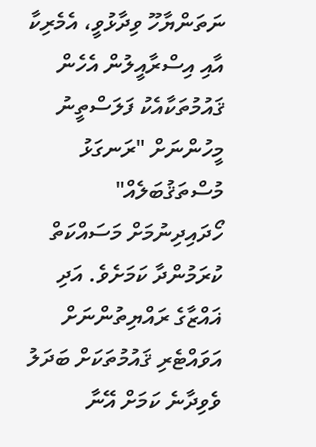ނަތަންޔާހޫ ވިދާޅުވީ، އެމެރިކާ އާއި އިސްރާއީލުން އެހެން ޤައުމުތަކާއެކު ފަލަސްތީނު މީހުންނަށް "ރަނގަޅު މުސްތަޤުބަލެއް" ހޯދައިދިނުމަށް މަސައްކަތް ކުރަމުންދާ ކަމަށެވެ. އަދި ޣައްޒާގެ ރައްޔިތުންނަށް އަވައްޓެރި ޤައުމުތަކަށް ބަދަލު ވެވިދާނެ ކަމަށް އޭނާ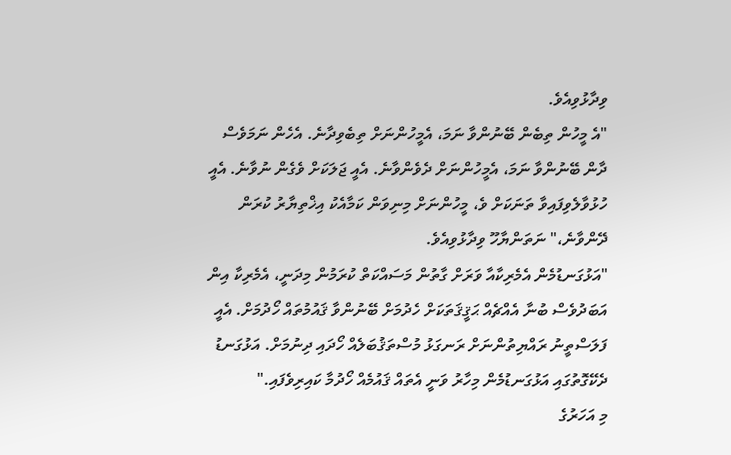ވިދާޅުވިއެވެ.
"އެ މީހުން ތިބެން ބޭނުންވާ ނަމަ، އެމީހުންނަށް ތިބެވިދާނެ. އެހެން ނަމަވެސް ދާން ބޭނުންވާ ނަމަ، އެމީހުންނަށް ދެވެންވާނެ. އެއީ ޖަލަކަށް ވެގެން ނުވާނެ. އެއީ ހުޅުވާލެވިފައިވާ ތަނަކަށް ވެ، މީހުންނަށް މިނިވަން ކަމާއެކު އިޚްތިޔާރު ކުރަން ދޭންވާނެ،" ނަތަންޔާހޫ ވިދާޅުވިއެވެ.
"އަޅުގަނޑުމެން އެމެރިކާއާ ވަރަށް ގާތުން މަސައްކަތް ކުރަމުން މިދަނީ، އެމެރިކާ އިން އަބަދުވެސް ބުނާ އެއްޗެއް ޙަޤީޤަތަކަށް ހެދުމަށް ބޭނުންވާ ޤައުމުތައް ހޯދުމަށް. އެއީ ފަލަސްތީނު ރައްޔިތުންނަށް ރަނގަޅު މުސްތަޤުބަލެއް ހޯދައި ދިނުމަށް. އަޅުގަނޑު ދެކޭގޮތުގައި އަޅުގަނޑުމެން މިހާރު ވަނީ އެތައް ޤައުމެއް ހޯދުމާ ކައިރިވެފައި."
މި އަހަރުގެ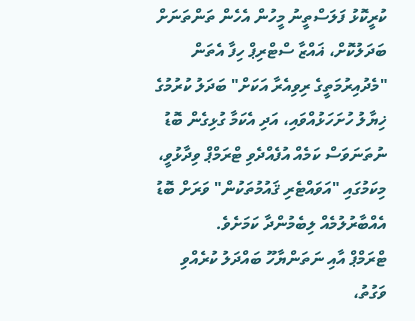ކުރީކޮޅު ފަލަސްތީނު މީހުން އެހެން ތަންތަނަށް ބަދަލުކޮށް، ޣައްޒާ ސްޓްރިޕް ހިފާ އެތަން "މެދުއިރުމަތީގެ ރިވިއެރާ އަކަށް" ބަދަލު ކުރުމުގެ ޚިޔާލު ހުށަހަޅުއްވައި، އަދި އެކަމާ ގުޅިގެން ބޮޑު ނުތަނަވަސް ކަމެއް އުފެއްދެވި ޓްރަމްޕް ވިދާޅުވީ، މިކަމުގައި "އަވައްޓެރި ޤައުމުތަކުން" ވަރަށް ބޮޑު އެއްބާރުލުމެއް ލިބެމުންދާ ކަމަށެވެ.
ޓްރަމްޕް އާއި ނަތަންޔާހޫ ބައްދަލު ކުރެއްވި ވަގުތު،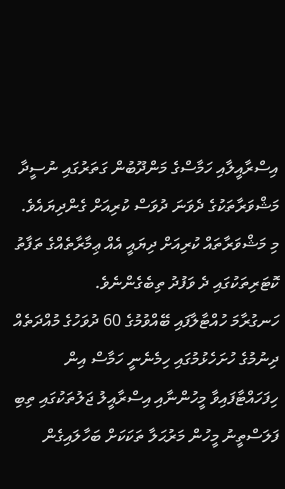އިސްރާއީލާއި ހަމާސްގެ މަންދޫބުން ގަތަރުގައި ނުސީދާ މަޝްވަރާތަކުގެ ދެވަނަ ދުވަސް ކުރިއަށް ގެންދިޔައެވެ. މި މަޝްވަރާތައް ކުރިއަށް ދިޔައީ އެއް ޢިމާރާތެއްގެ ތަފާތު ކޮޓަރިތަކުގައި ދެ ވަފުދު ތިބެގެންނެވެ.
ހަނގުރާމަ ހުއްޓާލާފައި ބޭއްވުމުގެ 60 ދުވަހުގެ މުއްދަތެއް ދިނުމުގެ ހުށަހެޅުމުގައި ހިމެނެނީ ހަމާސް އިން ހިފަހައްޓާފައިވާ މީހުންނާއި އިސްރާއީލު ޖަލުތަކުގައި ތިބި ފަލަސްތީނު މީހުން މަރުޙަލާ ތަކަކަށް ބަހާލައިގެން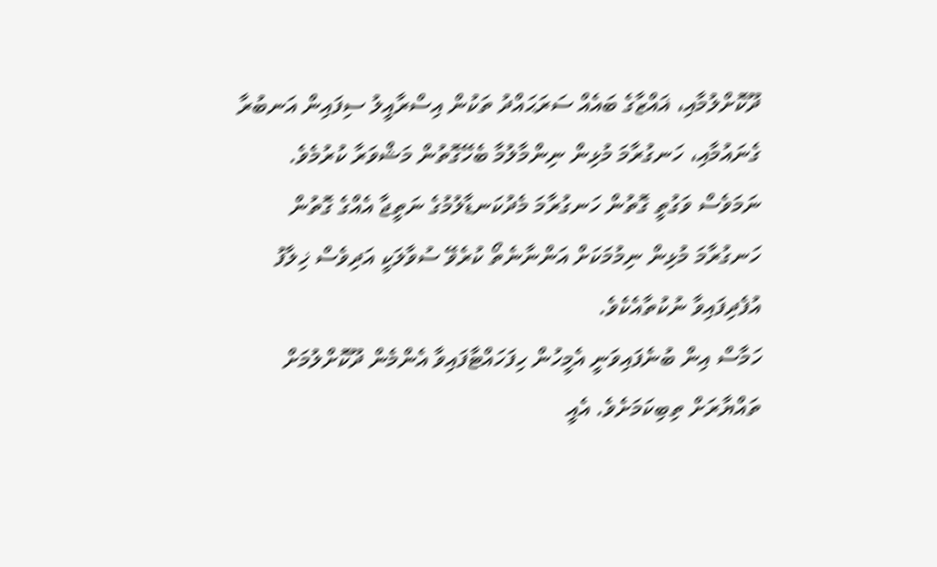ދޫކޮށްލުމާއި، ޣައްޒާގެ ބައެއް ސަރަޙައްދު ތަކުން އިސްރާއީލު ސިފައިން އަނބުރާ ގެނައުމާއި، ހަނގުރާމަ މުޅިން ނިންމާލުމާ ބެހޭގޮތުން މަޝްވަރާ ކުރުމެވެ.
ނަމަވެސް ވަގުތީ ގޮތުން ހަނގުރާމަ މެދުކަނޑާލުމުގެ ނަތީޖާ އެއްގެ ގޮތުން ހަނގުރާމަ މުޅިން ނިމުމަކަށް އަންނާނެތޯ ކުރެވޭ ސުވާލަކީ އަދިވެސް ޚިލާފު އުފެދިފައިވާ ނުކުތާއެކެވެ.
ހަމާސް އިން ބުނެފައިވަނީ އެމީހުން ހިފަހައްޓާފައިވާ އެންމެން ދޫކޮށްލުމަށް ތައްޔާރަށް ތިބިކަމަށެވެ. އެއީ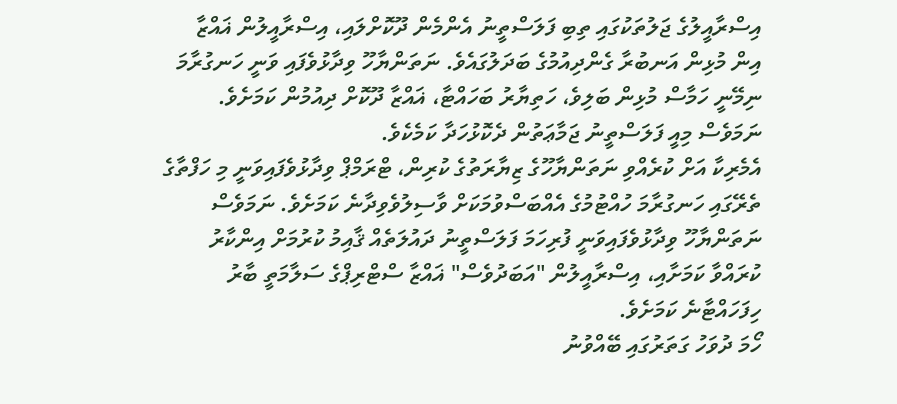އިސްރާއީލުގެ ޖަލުތަކުގައި ތިބި ފަލަސްތީނު އެންމެން ދޫކޮށްލައި، އިސްރާއީލުން ޣައްޒާ އިން މުޅިން އަނބުރާ ގެންދިއުމުގެ ބަދަލުގައެވެ. ނަތަންޔާހޫ ވިދާޅުވެފައި ވަނީ ހަނގުރާމަ ނިމޭނީ ހަމާސް މުޅިން ބަލިވެ، ހަތިޔާރު ބަހައްޓާ، ޣައްޒާ ދޫކޮށް ދިއުމުން ކަމަށެވެ. ނަމަވެސް މިއީ ފަލަސްތީނު ޖަމާޢަތުން ދެކޮޅުހަދާ ކަމެކެވެ.
އެމެރިކާ އަށް ކުރެއްވި ނަތަންޔާހޫގެ ޒިޔާރަތުގެ ކުރިން، ޓްރަމްޕް ވިދާޅުވެފައިވަނީ މި ހަފްތާގެ ތެރޭގައި ހަނގުރާމަ ހުއްޓުމުގެ އެއްބަސްވުމަކަށް ވާސިލުވެވިދާނެ ކަމަށެވެ. ނަމަވެސް ނަތަންޔާހޫ ވިދާޅުވެފައިވަނީ ފުރިހަމަ ފަލަސްތީނު ދައުލަތެއް ޤާއިމު ކުރުމަށް އިންކާރު ކުރައްވާ ކަމަށާއި، އިސްރާއީލުން "އަބަދުވެސް" ޣައްޒާ ސްޓްރިޕްގެ ސަލާމަތީ ބާރު ހިފަހައްޓާނެ ކަމަށެވެ.
ހޯމަ ދުވަހު ގަތަރުގައި ބޭއްވުނު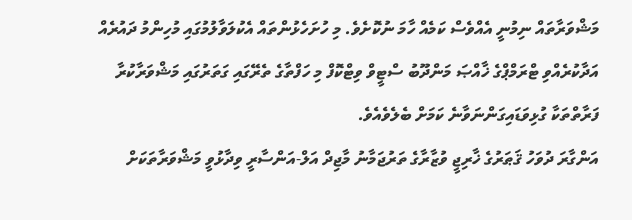މަޝްވަރާތައް ނިމުނީ އެއްވެސް ކަމެއް ހާމަ ނުކޮށެވެ. މި ހުށަހެޅުންތައް އެކުލަވާލުމުގައި މުހިންމު ދައުރެއް އަދާކުރެއްވި ޓްރަމްޕްގެ ޚާއްޞަ މަންދޫބު ސްޓީވް ވިޓްކޮފް މި ހަފްތާގެ ތެރޭގައި ގަތަރުގައި މަޝްވަރާކުރާ ފަރާތްތަކާ ގުޅިވަޑައިގަންނަވާނެ ކަމަށް ބެލެވެއެވެ.
އަންގާރަ ދުވަހު ޤަޠަރުގެ ޚާރިޖީ ވުޒާރާގެ ތަރުޖަމާނު މާޖިދް އަލް-އަންސާރީ ވިދާޅުވީ މަޝްވަރާތަކަށް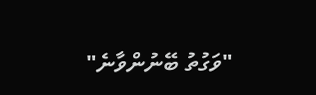"ވަގުތު ބޭނުންވާނެ"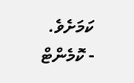ކަމަށެވެ.
- ކޮމެންޓް